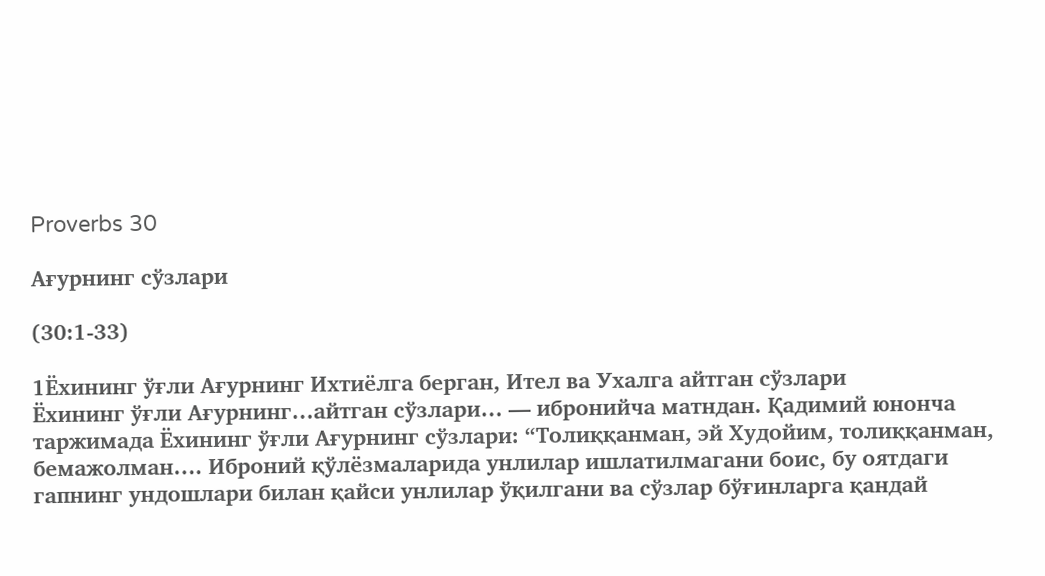Proverbs 30

Ағурнинг сўзлари

(30:1-33)

1Ёхининг ўғли Ағурнинг Ихтиёлга берган, Ител ва Ухалга айтган сўзлари
Ёхининг ўғли Ағурнинг…айтган сўзлари… — ибронийча матндан. Қадимий юнонча таржимада Ёхининг ўғли Ағурнинг сўзлари: “Толиққанман, эй Худойим, толиққанман, бемажолман…. Иброний қўлёзмаларида унлилар ишлатилмагани боис, бу оятдаги гапнинг ундошлари билан қайси унлилар ўқилгани ва сўзлар бўғинларга қандай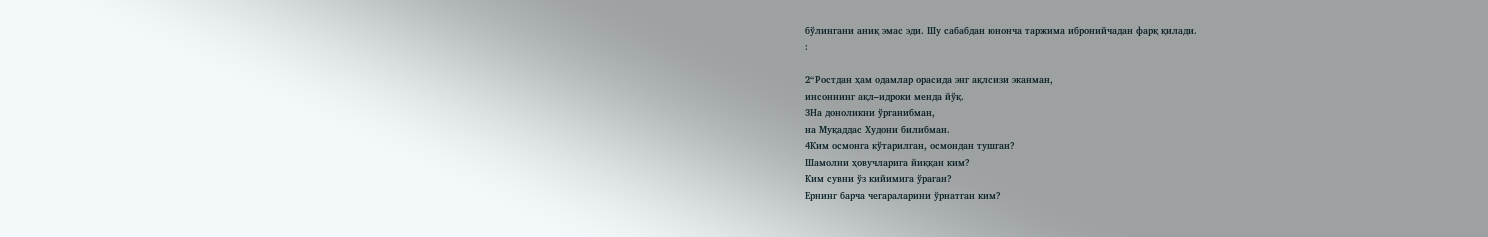бўлингани аниқ эмас эди. Шу сабабдан юнонча таржима ибронийчадан фарқ қилади.
:

2“Ростдан ҳам одамлар орасида энг ақлсизи эканман,
инсоннинг ақл–идроки менда йўқ.
3На доноликни ўрганибман,
на Муқаддас Худони билибман.
4Ким осмонга кўтарилган, осмондан тушган?
Шамолни ҳовучларига йиққан ким?
Ким сувни ўз кийимига ўраган?
Ернинг барча чегараларини ўрнатган ким?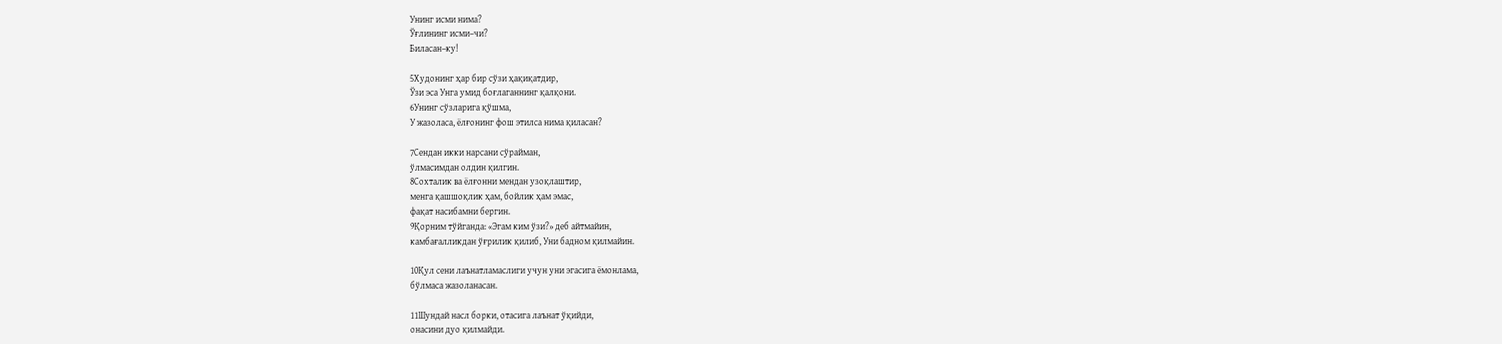Унинг исми нима?
Ўғлининг исми–чи?
Биласан–ку!

5Худонинг ҳар бир сўзи ҳақиқатдир,
Ўзи эса Унга умид боғлаганнинг қалқони.
6Унинг сўзларига қўшма,
У жазоласа, ёлғонинг фош этилса нима қиласан?

7Сендан икки нарсани сўрайман,
ўлмасимдан олдин қилгин.
8Сохталик ва ёлғонни мендан узоқлаштир,
менга қашшоқлик ҳам, бойлик ҳам эмас,
фақат насибамни бергин.
9Қорним тўйганда: «Эгам ким ўзи?» деб айтмайин,
камбағалликдан ўғрилик қилиб, Уни бадном қилмайин.

10Қул сени лаънатламаслиги учун уни эгасига ёмонлама,
бўлмаса жазоланасан.

11Шундай насл борки, отасига лаънат ўқийди,
онасини дуо қилмайди.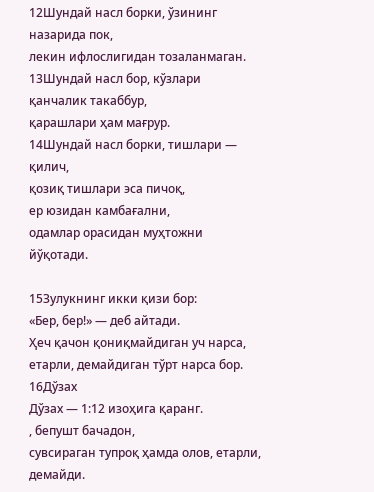12Шундай насл борки, ўзининг назарида пок,
лекин ифлослигидан тозаланмаган.
13Шундай насл бор, кўзлари қанчалик такаббур,
қарашлари ҳам мағрур.
14Шундай насл борки, тишлари — қилич,
қозиқ тишлари эса пичоқ,
ер юзидан камбағални,
одамлар орасидан муҳтожни йўқотади.

15Зулукнинг икки қизи бор:
«Бер, бер!» — деб айтади.
Ҳеч қачон қониқмайдиган уч нарса,
етарли, демайдиган тўрт нарса бор.
16Дўзах
Дўзах — 1:12 изоҳига қаранг.
, бепушт бачадон,
сувсираган тупроқ ҳамда олов, етарли, демайди.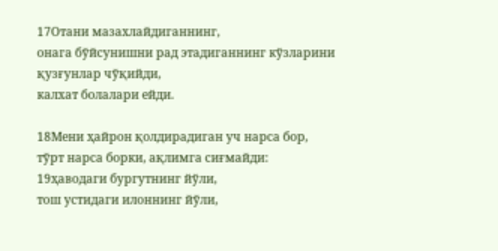17Отани мазахлайдиганнинг,
онага бўйсунишни рад этадиганнинг кўзларини
қузғунлар чўқийди,
калхат болалари ейди.

18Мени ҳайрон қолдирадиган уч нарса бор,
тўрт нарса борки, ақлимга сиғмайди:
19ҳаводаги бургутнинг йўли,
тош устидаги илоннинг йўли,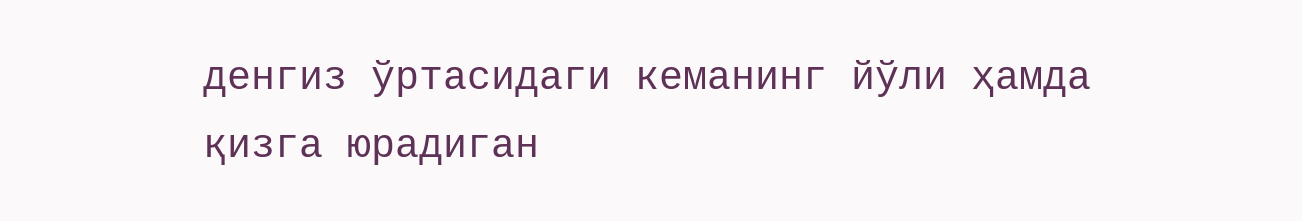денгиз ўртасидаги кеманинг йўли ҳамда
қизга юрадиган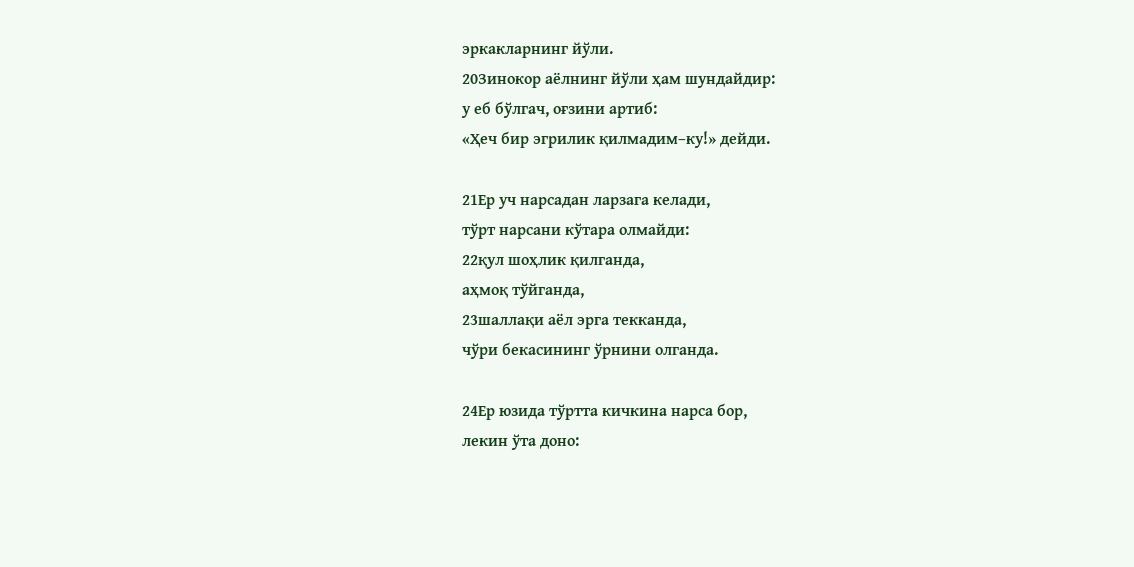эркакларнинг йўли.
20Зинокор аёлнинг йўли ҳам шундайдир:
у еб бўлгач, оғзини артиб:
«Ҳеч бир эгрилик қилмадим–ку!» дейди.

21Ер уч нарсадан ларзага келади,
тўрт нарсани кўтара олмайди:
22қул шоҳлик қилганда,
аҳмоқ тўйганда,
23шаллақи аёл эрга текканда,
чўри бекасининг ўрнини олганда.

24Ер юзида тўртта кичкина нарса бор,
лекин ўта доно: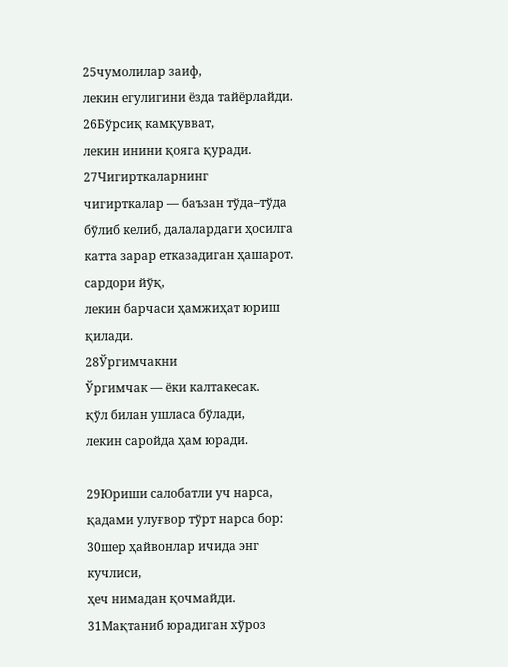25чумолилар заиф,
лекин егулигини ёзда тайёрлайди.
26Бўрсиқ камқувват,
лекин инини қояга қуради.
27Чигирткаларнинг
чигирткалар — баъзан тўда–тўда бўлиб келиб, далалардаги ҳосилга катта зарар етказадиган ҳашарот.
сардори йўқ,
лекин барчаси ҳамжиҳат юриш қилади.
28Ўргимчакни
Ўргимчак — ёки калтакесак.
қўл билан ушласа бўлади,
лекин саройда ҳам юради.

29Юриши салобатли уч нарса,
қадами улуғвор тўрт нарса бор:
30шер ҳайвонлар ичида энг кучлиси,
ҳеч нимадан қочмайди.
31Мақтаниб юрадиган хўроз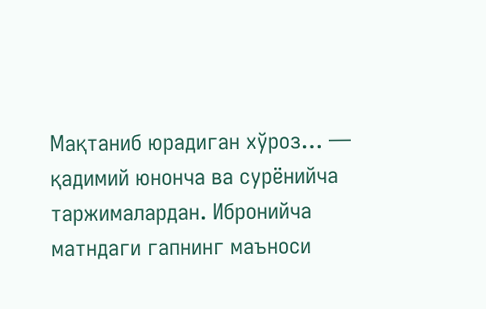Мақтаниб юрадиган хўроз… — қадимий юнонча ва сурёнийча таржималардан. Ибронийча матндаги гапнинг маъноси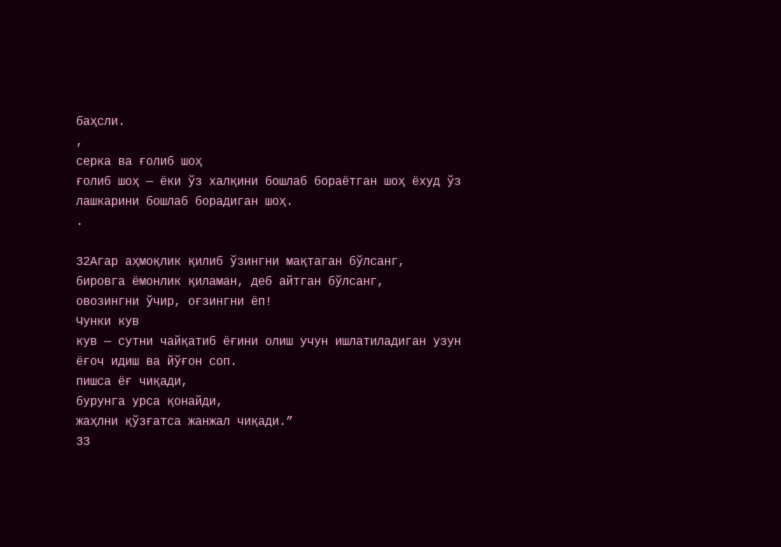баҳсли.
,
серка ва ғолиб шоҳ
ғолиб шоҳ — ёки ўз халқини бошлаб бораётган шоҳ ёхуд ўз лашкарини бошлаб борадиган шоҳ.
.

32Агар аҳмоқлик қилиб ўзингни мақтаган бўлсанг,
бировга ёмонлик қиламан, деб айтган бўлсанг,
овозингни ўчир, оғзингни ёп!
Чунки кув
кув — сутни чайқатиб ёғини олиш учун ишлатиладиган узун ёғоч идиш ва йўғон соп.
пишса ёғ чиқади,
бурунга урса қонайди,
жаҳлни қўзғатса жанжал чиқади.”
33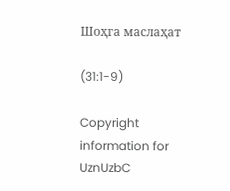Шоҳга маслаҳат

(31:1-9)

Copyright information for UznUzbC